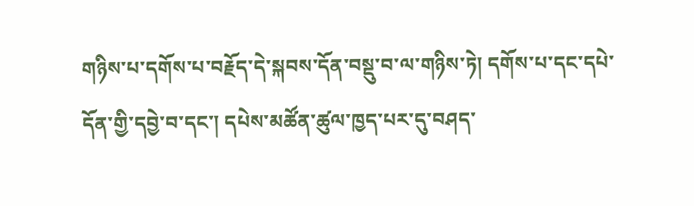གཉིས་པ་དགོས་པ་བརྗོད་དེ་སྐབས་དོན་བསྡུ་བ་ལ་གཉིས་ཏེ། དགོས་པ་དང་དཔེ་དོན་གྱི་དབྱེ་བ་དང་། དཔེས་མཚོན་ཚུལ་ཁྱད་པར་དུ་བཤད་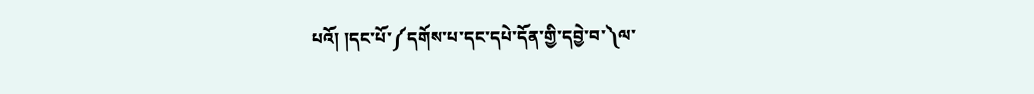པའོ། །དང་པོ་༼དགོས་པ་དང་དཔེ་དོན་གྱི་དབྱེ་བ་༽ལ་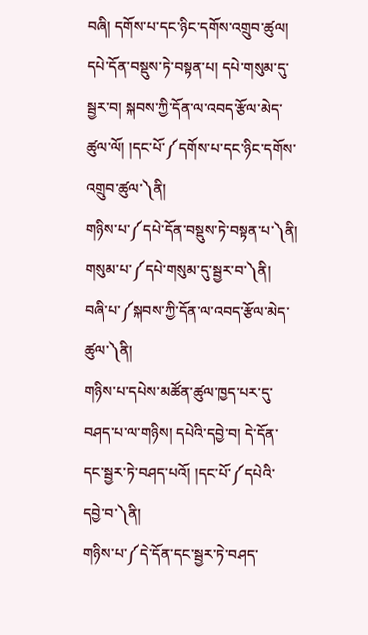བཞི། དགོས་པ་དང་ཉིང་དགོས་འགྲུབ་ཚུལ། དཔེ་དོན་བསྡུས་ཏེ་བསྟན་པ། དཔེ་གསུམ་དུ་སྦྱར་བ། སྐབས་ཀྱི་དོན་ལ་འབད་རྩོལ་མེད་ཚུལ་ལོ། །དང་པོ་༼དགོས་པ་དང་ཉིང་དགོས་འགྲུབ་ཚུལ་༽ནི།
གཉིས་པ་༼དཔེ་དོན་བསྡུས་ཏེ་བསྟན་པ་༽ནི།
གསུམ་པ་༼དཔེ་གསུམ་དུ་སྦྱར་བ་༽ནི།
བཞི་པ་༼སྐབས་ཀྱི་དོན་ལ་འབད་རྩོལ་མེད་ཚུལ་༽ནི།
གཉིས་པ་དཔེས་མཚོན་ཚུལ་ཁྱད་པར་དུ་བཤད་པ་ལ་གཉིས། དཔེའི་དབྱེ་བ། དེ་དོན་དང་སྦྱར་ཏེ་བཤད་པའོ། །དང་པོ་༼དཔེའི་དབྱེ་བ་༽ནི།
གཉིས་པ་༼དེ་དོན་དང་སྦྱར་ཏེ་བཤད་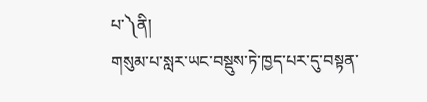པ་༽ནི།
གསུམ་པ་སླར་ཡང་བསྡུས་ཏེ་ཁྱད་པར་དུ་བསྟན་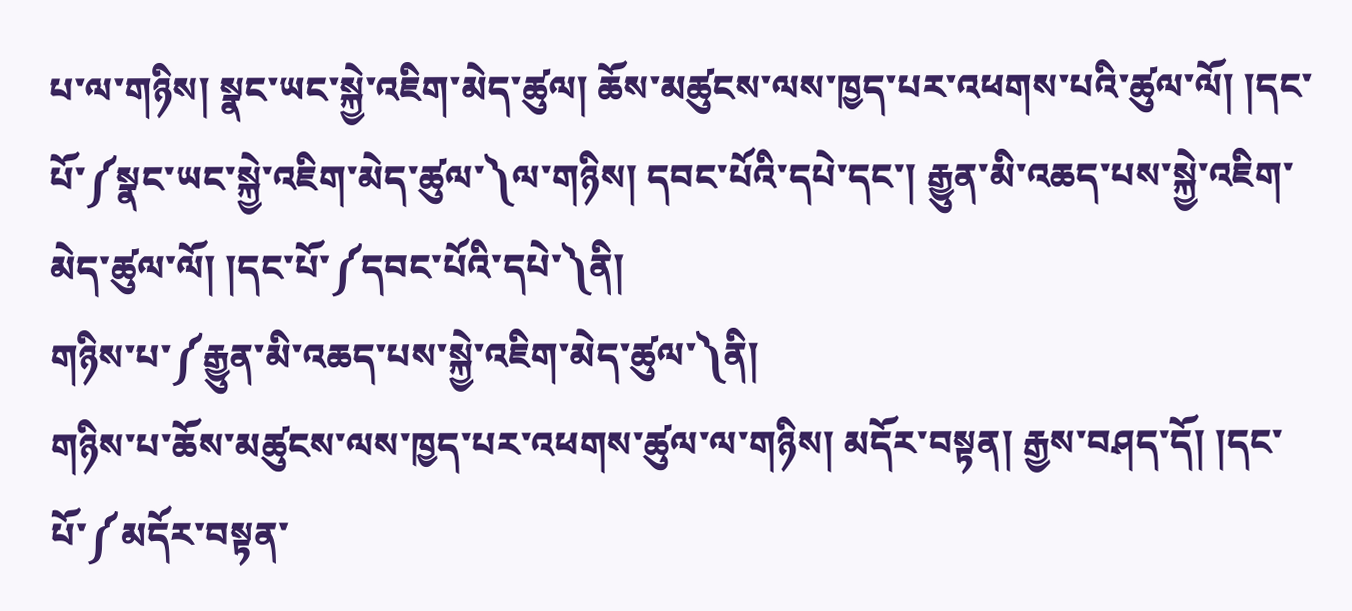པ་ལ་གཉིས། སྣང་ཡང་སྐྱེ་འཇིག་མེད་ཚུལ། ཆོས་མཚུངས་ལས་ཁྱད་པར་འཕགས་པའི་ཚུལ་ལོ། །དང་པོ་༼སྣང་ཡང་སྐྱེ་འཇིག་མེད་ཚུལ་༽ལ་གཉིས། དབང་པོའི་དཔེ་དང་། རྒྱུན་མི་འཆད་པས་སྐྱེ་འཇིག་མེད་ཚུལ་ལོ། །དང་པོ་༼དབང་པོའི་དཔེ་༽ནི།
གཉིས་པ་༼རྒྱུན་མི་འཆད་པས་སྐྱེ་འཇིག་མེད་ཚུལ་༽ནི།
གཉིས་པ་ཆོས་མཚུངས་ལས་ཁྱད་པར་འཕགས་ཚུལ་ལ་གཉིས། མདོར་བསྟན། རྒྱས་བཤད་དོ། །དང་པོ་༼མདོར་བསྟན་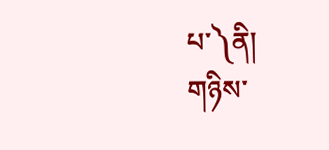པ་༽ནི།
གཉིས་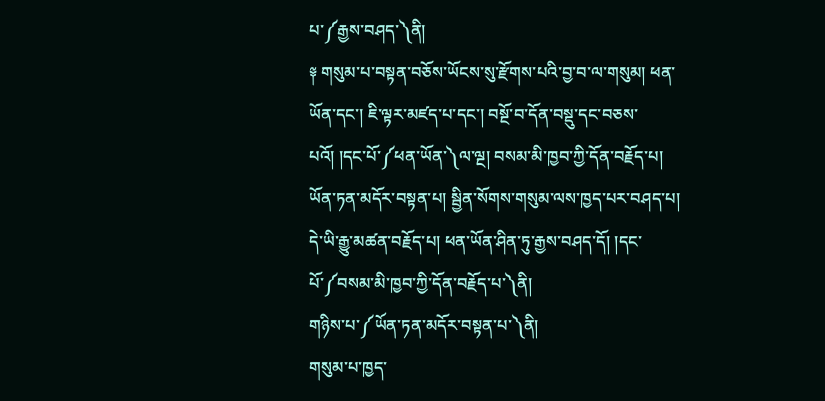པ་༼རྒྱས་བཤད་༽ནི།
༈ གསུམ་པ་བསྟན་བཅོས་ཡོངས་སུ་རྫོགས་པའི་བྱ་བ་ལ་གསུམ། ཕན་ཡོན་དང་། ཇི་ལྟར་མཛད་པ་དང་། བསྔོ་བ་དོན་བསྡུ་དང་བཅས་པའོ། །དང་པོ་༼ཕན་ཡོན་༽ལ་ལྔ། བསམ་མི་ཁྱབ་ཀྱི་དོན་བརྗོད་པ། ཡོན་ཏན་མདོར་བསྟན་པ། སྦྱིན་སོགས་གསུམ་ལས་ཁྱད་པར་བཤད་པ། དེ་ཡི་རྒྱུ་མཚན་བརྗོད་པ། ཕན་ཡོན་ཤིན་ཏུ་རྒྱས་བཤད་དོ། །དང་པོ་༼བསམ་མི་ཁྱབ་ཀྱི་དོན་བརྗོད་པ་༽ནི།
གཉིས་པ་༼ཡོན་ཏན་མདོར་བསྟན་པ་༽ནི།
གསུམ་པ་ཁྱད་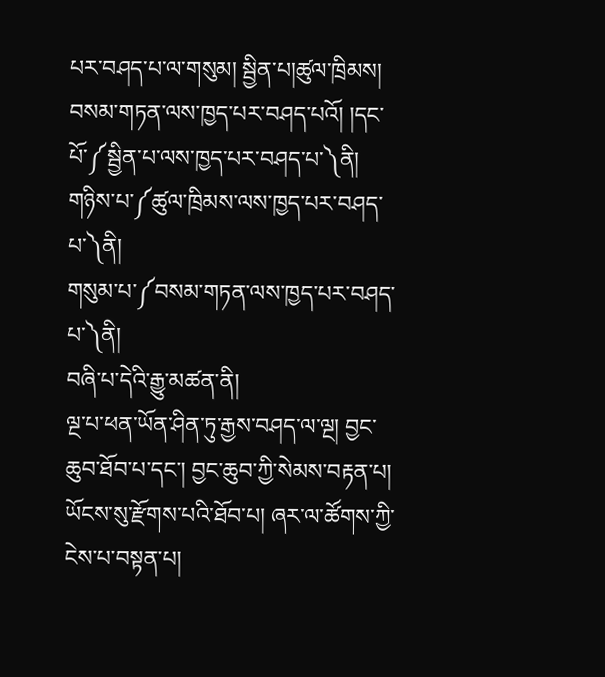པར་བཤད་པ་ལ་གསུམ། སྦྱིན་པ།ཚུལ་ཁྲིམས། བསམ་གཏན་ལས་ཁྱད་པར་བཤད་པའོ། །དང་པོ་༼སྦྱིན་པ་ལས་ཁྱད་པར་བཤད་པ་༽ནི།
གཉིས་པ་༼ཚུལ་ཁྲིམས་ལས་ཁྱད་པར་བཤད་པ་༽ནི།
གསུམ་པ་༼བསམ་གཏན་ལས་ཁྱད་པར་བཤད་པ་༽ནི།
བཞི་པ་དེའི་རྒྱུ་མཚན་ནི།
ལྔ་པ་ཕན་ཡོན་ཤིན་ཏུ་རྒྱས་བཤད་ལ་ལྔ། བྱང་ཆུབ་ཐོབ་པ་དང་། བྱང་ཆུབ་ཀྱི་སེམས་བརྟན་པ། ཡོངས་སུ་རྫོགས་པའི་ཐོབ་པ། ཞར་ལ་ཚོགས་ཀྱི་ངེས་པ་བསྟན་པ།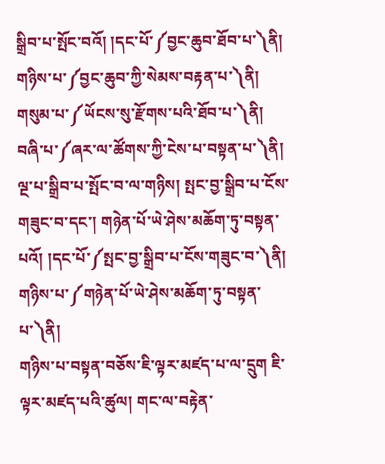སྒྲིབ་པ་སྤོང་བའོ། །དང་པོ་༼བྱང་ཆུབ་ཐོབ་པ་༽ནི།
གཉིས་པ་༼བྱང་ཆུབ་ཀྱི་སེམས་བརྟན་པ་༽ནི།
གསུམ་པ་༼ཡོངས་སུ་རྫོགས་པའི་ཐོབ་པ་༽ནི།
བཞི་པ་༼ཞར་ལ་ཚོགས་ཀྱི་ངེས་པ་བསྟན་པ་༽ནི།
ལྔ་པ་སྒྲིབ་པ་སྤོང་བ་ལ་གཉིས། སྤང་བྱ་སྒྲིབ་པ་ངོས་གཟུང་བ་དང་། གཉེན་པོ་ཡེ་ཤེས་མཆོག་ཏུ་བསྟན་པའོ། །དང་པོ་༼སྤང་བྱ་སྒྲིབ་པ་ངོས་གཟུང་བ་༽ནི།
གཉིས་པ་༼གཉེན་པོ་ཡེ་ཤེས་མཆོག་ཏུ་བསྟན་པ་༽ནི།
གཉིས་པ་བསྟན་བཅོས་ཇི་ལྟར་མཛད་པ་ལ་དྲུག ཇི་ལྟར་མཛད་པའི་ཚུལ། གང་ལ་བརྟེན་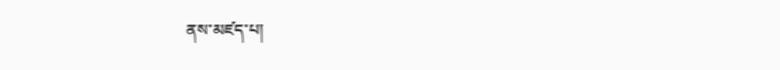ནས་མཛད་པ།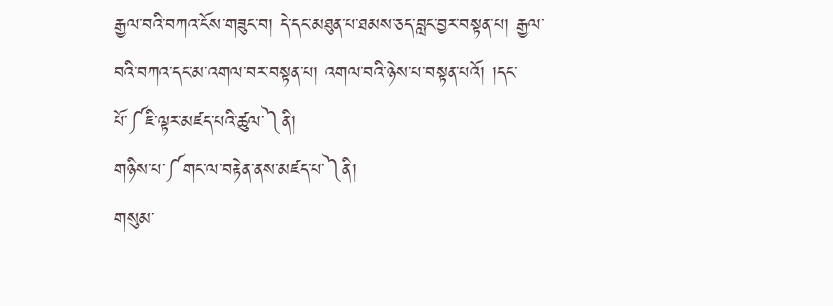རྒྱལ་བའི་བཀའ་ངོས་གཟུང་བ། དེ་དང་མཐུན་པ་ཐམས་ཅད་བླང་བྱར་བསྟན་པ། རྒྱལ་བའི་བཀའ་དང་མ་འགལ་བར་བསྟན་པ། འགལ་བའི་ཉེས་པ་བསྟན་པའོ། །དང་པོ་༼ཇི་ལྟར་མཛད་པའི་ཚུལ་༽ནི།
གཉིས་པ་༼གང་ལ་བརྟེན་ནས་མཛད་པ་༽ནི།
གསུམ་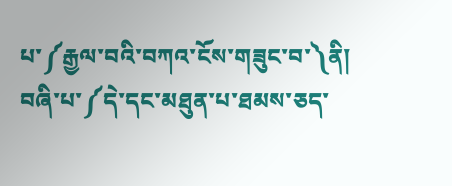པ་༼རྒྱལ་བའི་བཀའ་ངོས་གཟུང་བ་༽ནི།
བཞི་པ་༼དེ་དང་མཐུན་པ་ཐམས་ཅད་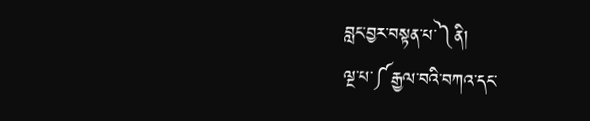བླང་བྱར་བསྟན་པ་༽ནི།
ལྔ་པ་༼རྒྱལ་བའི་བཀའ་དང་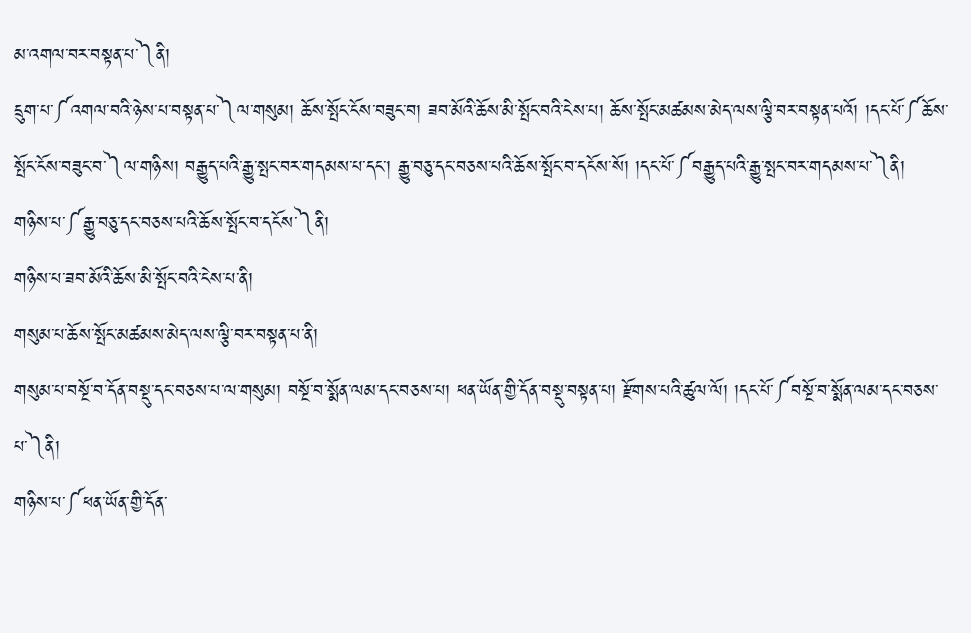མ་འགལ་བར་བསྟན་པ་༽ནི།
དྲུག་པ་༼འགལ་བའི་ཉེས་པ་བསྟན་པ་༽ལ་གསུམ། ཆོས་སྤོང་ངོས་བཟུང་བ། ཟབ་མོའི་ཆོས་མི་སྤོང་བའི་ངེས་པ། ཆོས་སྤོང་མཚམས་མེད་ལས་ལྕི་བར་བསྟན་པའོ། །དང་པོ་༼ཆོས་སྤོང་ངོས་བཟུང་བ་༽ལ་གཉིས། བརྒྱུད་པའི་རྒྱུ་སྤང་བར་གདམས་པ་དང་། རྒྱུ་བཅུ་དང་བཅས་པའི་ཆོས་སྤོང་བ་དངོས་སོ། །དང་པོ་༼བརྒྱུད་པའི་རྒྱུ་སྤང་བར་གདམས་པ་༽ནི།
གཉིས་པ་༼རྒྱུ་བཅུ་དང་བཅས་པའི་ཆོས་སྤོང་བ་དངོས་༽ནི།
གཉིས་པ་ཟབ་མོའི་ཆོས་མི་སྤོང་བའི་ངེས་པ་ནི།
གསུམ་པ་ཆོས་སྤོང་མཚམས་མེད་ལས་ལྕི་བར་བསྟན་པ་ནི།
གསུམ་པ་བསྔོ་བ་དོན་བསྡུ་དང་བཅས་པ་ལ་གསུམ། བསྔོ་བ་སྨོན་ལམ་དང་བཅས་པ། ཕན་ཡོན་གྱི་དོན་བསྡུ་བསྟན་པ། རྫོགས་པའི་ཚུལ་ལོ། །དང་པོ་༼བསྔོ་བ་སྨོན་ལམ་དང་བཅས་པ་༽ནི།
གཉིས་པ་༼ཕན་ཡོན་གྱི་དོན་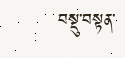བསྡུ་བསྟན་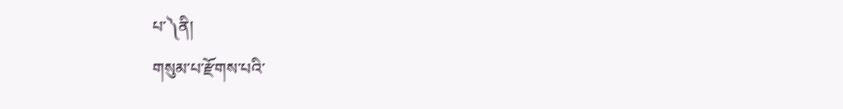པ་༽ནི།
གསུམ་པ་རྫོགས་པའི་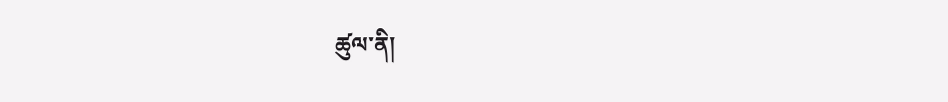ཚུལ་ནི།